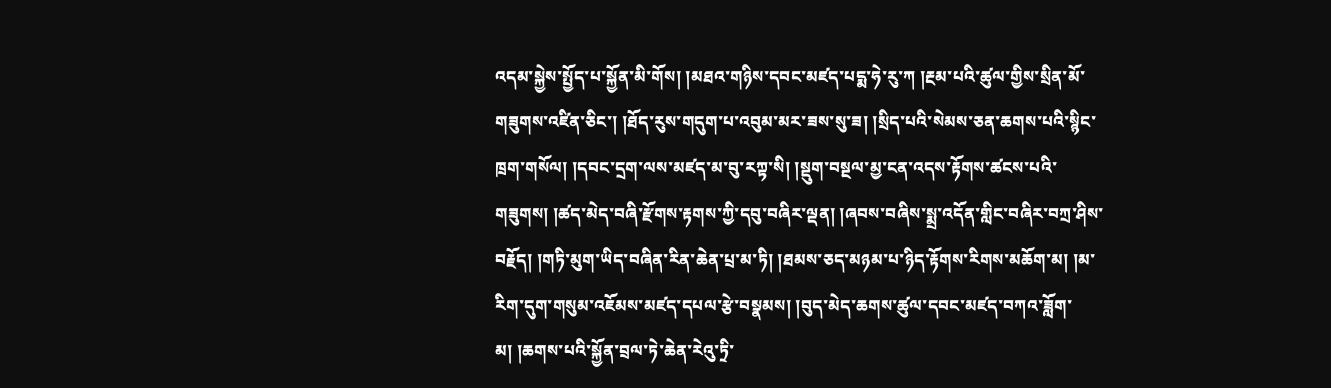འདམ་སྐྱེས་སྤྱོད་པ་སྐྱོན་མི་གོས། །མཐའ་གཉིས་དབང་མཛད་པདྨ་ཧེ་རུ་ཀ །རྔམ་པའི་ཚུལ་གྱིས་སྲིན་མོ་གཟུགས་འཛིན་ཅིང་། །ཐོད་རུས་གདུག་པ་འབུམ་མར་ཟས་སུ་ཟ། །སྲིད་པའི་སེམས་ཅན་ཆགས་པའི་སྙིང་ཁྲག་གསོལ། །དབང་དྲག་ལས་མཛད་མ་བུ་རཀྟ་སི། །སྡུག་བསྔལ་མྱ་ངན་འདས་རྟོགས་ཚངས་པའི་གཟུགས། །ཚད་མེད་བཞི་རྫོགས་རྟགས་ཀྱི་དབུ་བཞིར་ལྡན། །ཞབས་བཞིས་སྨྲ་འདོན་གླིང་བཞིར་བཀྲ་ཤིས་བརྗོད། །གཏི་མུག་ཡིད་བཞིན་རིན་ཆེན་པྲ་མ་ཏི། །ཐམས་ཅད་མཉམ་པ་ཉིད་རྟོགས་རིགས་མཆོག་མ། །མ་རིག་དུག་གསུམ་འཇོམས་མཛད་དཔལ་རྩེ་བསྣམས། །བུད་མེད་ཆགས་ཚུལ་དབང་མཛད་བཀའ་ཟློག་མ། །ཆགས་པའི་སྐྱོན་བྲལ་ཏེ་ཆེན་རེའུ་ཏྲི་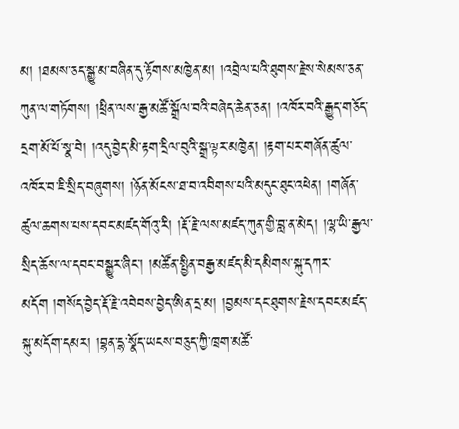མ། །ཐམས་ཅད་སྒྱུ་མ་བཞིན་དུ་རྟོགས་མཁྱེན་མ། །འབྲེལ་པའི་ཐུགས་རྗེས་སེམས་ཅན་ཀུན་ལ་གཏོགས། །ཕྲིན་ལས་རྒྱ་མཚོ་སྒྲོལ་བའི་བཞེད་ཆེན་ཅན། །འཁོར་བའི་རྒྱུད་གཅོད་དྲག་མོ་པོ་སྣ་བེ། །འདུ་བྱེད་མི་རྟག་དྲིལ་བུའི་སྒྲ་ལྟར་མཁྱེན། །རྟག་པར་གཞོན་ཚུལ་འཁོར་བ་ཇི་སྲིད་བཞུགས། །ཉོན་མོངས་ཐ་བ་འབིགས་པའི་མདུང་ཐུང་འཕེན། །གཞོན་ཚུལ་ཆགས་པས་དབང་མཛད་གོའུ་རི། །རྡོ་རྗེ་ལས་མཛད་ཀུན་གྱི་བླ་ན་མེད། །ལྷ་ཡི་རྒྱལ་སྲིད་ཆོས་ལ་དབང་བསྒྱུར་ཞིང་། །མཚོན་སྤྱིན་བརྒྱ་མཛད་མི་དམིགས་སྐུ་དཀར་མདོག །གསོད་བྱེད་རྡོ་རྗེ་འབེབས་བྱེད་ཨིན་དྲ་མ། །བྱམས་དང་ཐུགས་རྗེས་དབང་མཛད་སྐུ་མདོག་དམར། །བྷན་དྷ་སྣོད་ཡངས་བཅུད་ཀྱི་ཁྲག་མཚོ་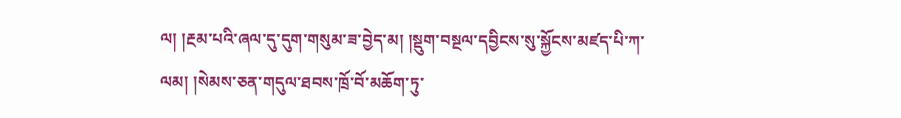ལ། །རྔམ་པའི་ཞལ་དུ་དུག་གསུམ་ཟ་བྱེད་མ། །སྡུག་བསྔལ་དབྱིངས་སུ་སྐྱོངས་མཛད་པི་ཀ་ལམ། །སེམས་ཅན་གདུལ་ཐབས་ཁྲོ་བོ་མཆོག་ཏུ་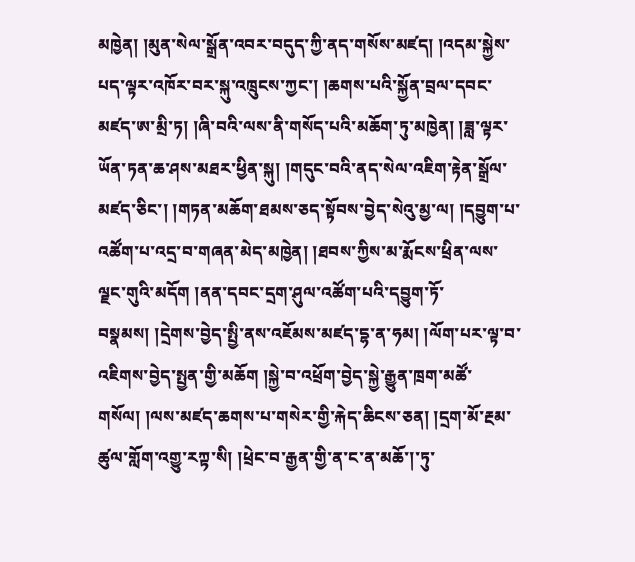མཁྱེན། །མུན་སེལ་སྒྲོན་འབར་བདུད་ཀྱི་ནད་གསོས་མཛད། །འདམ་སྐྱེས་པད་ལྟར་འཁོར་བར་སྐུ་འཁྲུངས་ཀྱང་། །ཆགས་པའི་སྐྱོན་བྲལ་དབང་མཛད་ཨ་མྲི་ཏ། །ཞི་བའི་ལས་ནི་གསོད་པའི་མཆོག་ཏུ་མཁྱེན། །ཟླ་ལྟར་ཡོན་ཏན་ཆ་ཤས་མཐར་ཕྱིན་སྐུ། །གདུང་བའི་ནད་སེལ་འཇིག་རྟེན་སྒྲོལ་མཛད་ཅིང་། །གཏན་མཆོག་ཐམས་ཅད་སྟོབས་བྱེད་སེའུ་མྱ་ལ། །དབྱུག་པ་འཚོག་པ་འདྲ་བ་གཞན་མེད་མཁྱེན། །ཐབས་ཀྱིས་མ་རྨོངས་ཕྲིན་ལས་ལྗང་གུའི་མདོག །ནན་དབང་དྲག་ཤུལ་འཚོག་པའི་དབྱུག་ཏོ་བསྣམས། །དྲེགས་བྱེད་སྤྱི་ནས་འཇོམས་མཛད་དྷ་ན་ཧམ། །ལོག་པར་ལྟ་བ་འཇིགས་བྱེད་སྤྱན་གྱི་མཆོག །སྐྱེ་བ་འཕྲོག་བྱེད་སྐྱེ་རྒྱུན་ཁྲག་མཚོ་གསོལ། །ལས་མཛད་ཆགས་པ་གསེར་གྱི་རྐེད་ཆིངས་ཅན། །དྲག་མོ་རྔམ་ཚུལ་གློག་འགྱུ་རཀྟ་སི། །ཕྲེང་བ་རྒྱན་གྱི་ན་ང་ན་མཆོ་།་ཏུ་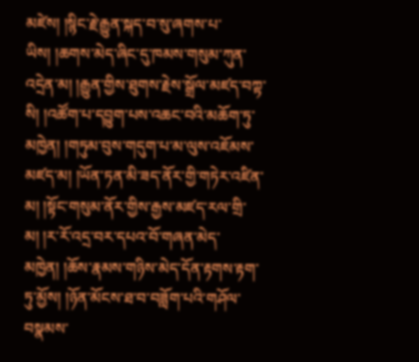མཛེས། །སྙིང་རྗེ་རྒྱུན་སྐད་བ་སུ་ཞགས་པ་ཡིས། །ཆགས་མེད་ཞིང་དུ་ཁམས་གསུམ་ཀུན་འདྲེན་མ། །རྒྱུན་གྱིས་ཐུགས་རྗེས་སྒྲོལ་མཛད་བཀྟ་སི། །འཚོག་པ་དབྱུག་པས་འཆང་བའི་མཆོག་ཏུ་མཁྱེན། །གཏུམ་བུས་གདུག་པ་མ་ལུས་འཇོམས་མཛད་མ། །ཡོན་ཏན་མི་ཟད་ནོར་གྱི་གཏེར་འཛིན་མ། །སྟོང་གསུམ་ནོར་གྱིས་རྒྱས་མཛད་རལ་གྲི་མ། །ར་རོ་འདྲ་བར་དཔའ་བོ་གཞན་མེད་མཁྱེན། །ཆོས་རྣམས་གཉིས་མེད་དོན་རྟགས་རྟག་ཏུ་མྱོས། །ཉོན་མོངས་ཐ་བ་བཟློག་པའི་གཤོལ་བསྣམས་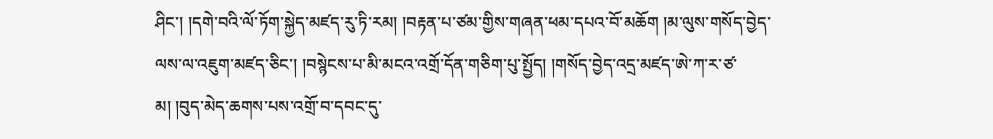ཤིང་། །དགེ་བའི་ལོ་ཏོག་སྐྱེད་མཛད་རུ་ཏི་རམ། །བརྟན་པ་ཙམ་གྱིས་གཞན་ཕམ་དཔའ་བོ་མཆོག །མ་ལུས་གསོད་བྱེད་ལས་ལ་འཇུག་མཛད་ཅིང་། །བསྙེངས་པ་མི་མངའ་འགྲོ་དོན་གཅིག་པུ་སྤྱོད། །གསོད་བྱེད་འདྲ་མཛད་ཨེ་ཀ་ར་ཙ་མ། །བུད་མེད་ཆགས་པས་འགྲོ་བ་དབང་དུ་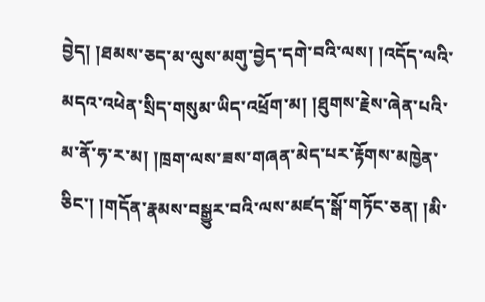བྱེད། །ཐམས་ཅད་མ་ལུས་མགུ་བྱེད་དགེ་བའི་ལས། །འདོད་ལའི་མདའ་འཕེན་སྲིད་གསུམ་ཡིད་འཕྲོག་མ། །ཐུགས་རྗེས་ཞེན་པའི་མ་ནོ་ཧ་ར་མ། །ཁྲག་ལས་ཟས་གཞན་མེད་པར་རྟོགས་མཁྱེན་ཅིང་། །གདོན་རྣམས་བསྒྱུར་བའི་ལས་མཛད་སྒོ་གཏོང་ཅན། །མི་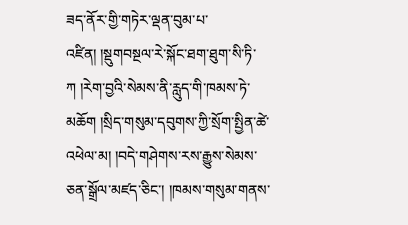ཟད་ནོར་གྱི་གཏེར་ལྡན་བུམ་པ་འཛིན། །སྡུགབསྔལ་རེ་སྐོང་ཐག་ཐུག་སི་ཏི་ཀ །རེག་བྱའི་སེམས་ནི་རླུད་གི་ཁམས་ཏེ་མཆོག །སྲིད་གསུམ་དབུགས་ཀྱི་སྲོག་སྤྱིན་ཚེ་འཕེལ་མ། །བདེ་གཤེགས་རས་རྒྱུས་སེམས་ཅན་སྒྲོལ་མཛད་ཅིང་། །ཁམས་གསུམ་གནས་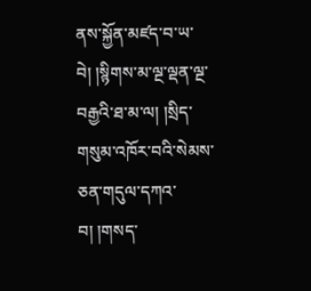ནས་སྐྱོན་མཛད་བ་ཡ་བེ། །སྙིགས་མ་ལྔ་ལྡན་ལྔ་བརྒྱའི་ཐ་མ་ལ། །སྲིད་གསུམ་འཁོར་བའི་སེམས་ཅན་གདུལ་དཀའ་བ། །གསད་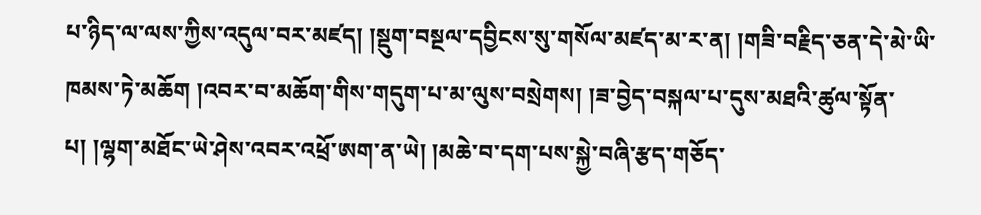པ་ཉིད་ལ་ལས་ཀྱིས་འདུལ་བར་མཛད། །སྡུག་བསྔལ་དབྱིངས་སུ་གསོལ་མཛད་མ་ར་ན། །གཟི་བརྗིད་ཅན་དེ་མེ་ཡི་ཁམས་ཏེ་མཆོག །འབར་བ་མཆོག་གིས་གདུག་པ་མ་ལུས་བསྲེགས། །ཟ་བྱེད་བསྐལ་པ་དུས་མཐའི་ཚུལ་སྟོན་པ། །ལྷག་མཐོང་ཡེ་ཤེས་འབར་འཕྲོ་ཨག་ན་ཡེ། །མཆེ་བ་དག་པས་སྐྱེ་བཞི་རྩད་གཅོད་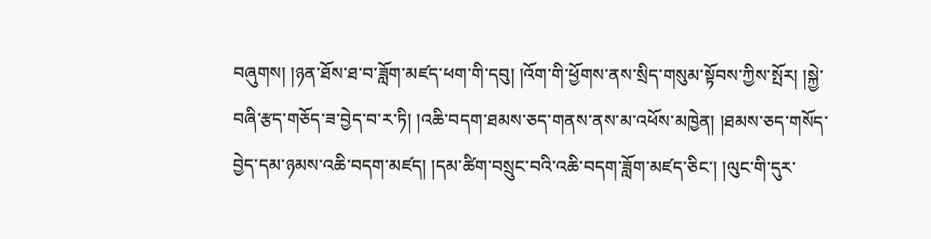བཞུགས། །ཉན་ཐོས་ཐ་བ་ཟློག་མཛད་ཕག་གི་དབུ། །འོག་གི་ཕྱོགས་ནས་སྲིད་གསུམ་སྟོབས་ཀྱིས་སྤོར། །སྐྱེ་བཞི་རྩད་གཅོད་ཟ་བྱེད་བ་ར་ཏི། །འཆི་བདག་ཐམས་ཅད་གནས་ནས་མ་འཕོས་མཁྱེན། །ཐམས་ཅད་གསོད་བྱེད་དམ་ཉམས་འཆི་བདག་མཛད། །དམ་ཚིག་བསྲུང་བའི་འཆི་བདག་ཟློག་མཛད་ཅིང་། །ལུང་གི་དུར་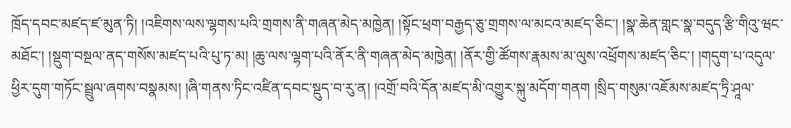ཁྲོད་དབང་མཛད་ཛ་མུན་ཏི། །འཇིགས་ལས་ལྷགས་པའི་གྲགས་ནི་གཞན་མེད་མཁྱེན། །སྟོང་ཕྲག་བརྒྱད་ཅུ་གྲགས་ལ་མངའ་མཛད་ཅིང་། །སྣ་ཆེན་གླང་སྣ་བདུད་རྩི་གིའུ་ཝང་མཐོང་། །སྡུག་བསྔལ་ནད་གསོས་མཛད་པའི་པུ་ཏ་མ། །ཆུ་ལས་ལྷག་པའི་ནོར་ནི་གཞན་མེད་མཁྱེན། །ནོར་གྱི་ཚོགས་རྣམས་མ་ལུས་འཕྲོགས་མཛད་ཅིང་། །གདུག་པ་འདུལ་ཕྱིར་དུག་གཏོང་སྦྲུལ་ཞགས་བསྣམས། །ཞི་གནས་ཏིང་འཛིན་དབང་སྡུད་བ་རུ་ན། །འགྲོ་བའི་དོན་མཛད་མི་འགྱུར་སྐུ་མདོག་གནག །སྲིད་གསུམ་འཇོམས་མཛད་ཏྲི་ཤཱལ་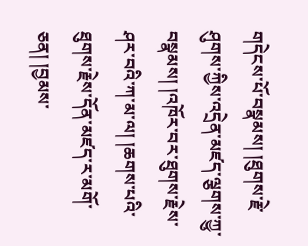གདེངས་པོ་བསྣམས། །ཐུགས་རྗེ་ཤུགས་ཀྱིས་འདྲེན་མཛད་ལྕགས་ཀྱུ་བསྣམས། །འཁོར་བར་ཐུགས་རྗེས་ཤར་བའི་ཀ་མ་ལ། །ཆགས་པའི་ཐུགས་རྗེས་དོན་མཛད་ར་མགོ་ཅན། །བྱམས་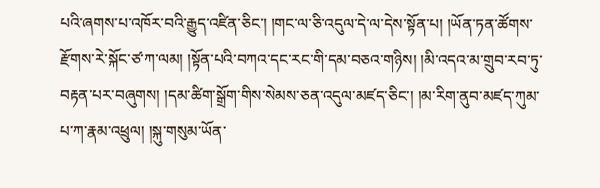པའི་ཞགས་པ་འཁོར་བའི་རྒྱུད་འཛིན་ཅིང་། །གང་ལ་ཅི་འདུལ་དེ་ལ་དེས་སྟོན་པ། །ཡོན་ཏན་ཚོགས་རྫོགས་རེ་སྐོང་ཙ་ཀ་ལམ། །སྟོན་པའི་བཀའ་དང་རང་གི་དམ་བཅའ་གཉིས། །མི་འདའ་མ་གྲུབ་རབ་ཏུ་བརྟན་པར་བཞུགས། །དམ་ཚིག་སྒྲོག་གིས་སེམས་ཅན་འདུལ་མཛད་ཅིང་། །མ་རིག་ནུབ་མཛད་ཀུམ་པ་ཀ་རྣམ་འཕྲུལ། །སྐུ་གསུམ་ཡོན་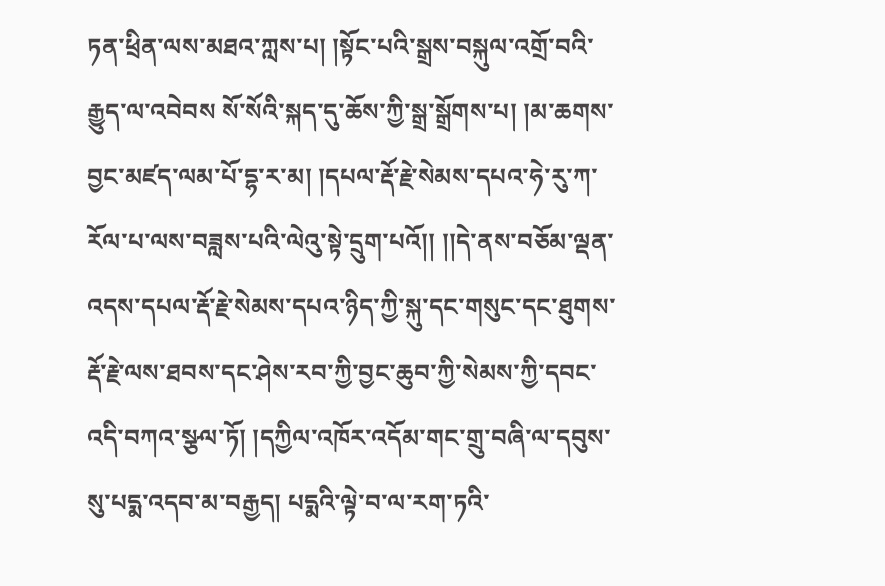ཏན་ཕྲིན་ལས་མཐའ་ཀླས་པ། །སྟོང་པའི་སྒྲས་བསྐུལ་འགྲོ་བའི་རྒྱུད་ལ་འབེབས སོ་སོའི་སྐད་དུ་ཆོས་ཀྱི་སྒྲ་སྒྲོགས་པ། །མ་ཆགས་བྱང་མཛད་ལམ་པོ་དྷ་ར་མ། །དཔལ་རྡོ་རྗེ་སེམས་དཔའ་ཧེ་རུ་ཀ་རོལ་པ་ལས་བཟླས་པའི་ལེའུ་སྟེ་དྲུག་པའོ།། །།དེ་ནས་བཅོམ་ལྡན་འདས་དཔལ་རྡོ་རྗེ་སེམས་དཔའ་ཉིད་ཀྱི་སྐུ་དང་གསུང་དང་ཐུགས་རྡོ་རྗེ་ལས་ཐབས་དང་ཤེས་རབ་ཀྱི་བྱང་ཆུབ་ཀྱི་སེམས་ཀྱི་དབང་འདི་བཀའ་སྩལ་ཏོ། །དཀྱིལ་འཁོར་འདོམ་གང་གྲུ་བཞི་ལ་དབུས་སུ་པདྨ་འདབ་མ་བརྒྱད། པདྨའི་ལྟེ་བ་ལ་རག་ཏའི་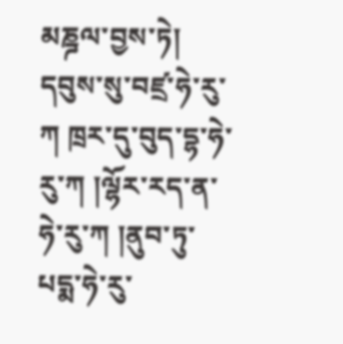མཎྜལ་བྱས་ཏེ། དབུས་སུ་བཛྲ་ཧེ་རུ་ཀ ཁྲར་དུ་བུད་དྷ་ཧེ་རུ་ཀ །ལྷོར་རད་ན་ཧེ་རུ་ཀ །ནུབ་ཏུ་པདྨ་ཧེ་རུ་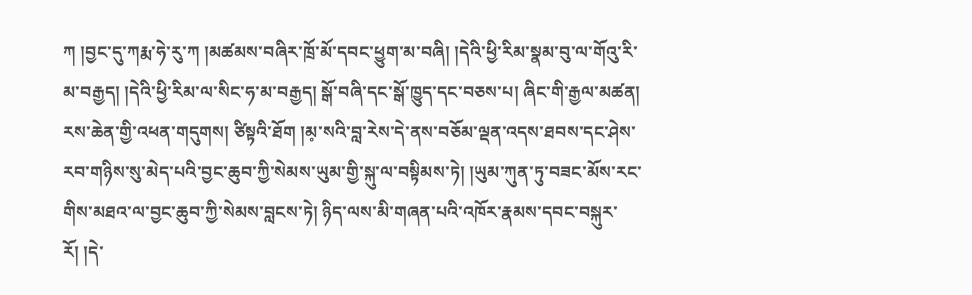ཀ །བྱང་དུ་ཀརྨ་ཧེ་རུ་ཀ །མཚམས་བཞིར་ཁྲོ་མོ་དབང་ཕྱུག་མ་བཞི། །དེའི་ཕྱི་རིམ་སྣམ་བུ་ལ་གོའུ་རི་མ་བརྒྱད། །དེའི་ཕྱི་རིམ་ལ་སིང་ཧ་མ་བརྒྱད། སྒོ་བཞི་དང་སྒོ་ཁྱུད་དང་བཅས་པ། ཞིང་གི་རྒྱལ་མཚན། རས་ཆེན་གྱི་འཕན་གདུགས། ཙིསྟའི་ཐོག །མ༷་སའི་བླ་རེས་དེ་ནས་བཅོམ་ལྡན་འདས་ཐབས་དང་ཤེས་རབ་གཉིས་སུ་མེད་པའི་བྱང་ཆུབ་ཀྱི་སེམས་ཡུམ་གྱི་སྐུ་ལ་བསྟིམས་ཏེ། །ཡུམ་ཀུན་ཏུ་བཟང་མོས་རང་གིས་མཐའ་ལ་བྱང་ཆུབ་ཀྱི་སེམས་བླངས་ཏེ། ཉིད་ལས་མི་གཞན་པའི་འཁོར་རྣམས་དབང་བསྐུར་རོ། །དེ་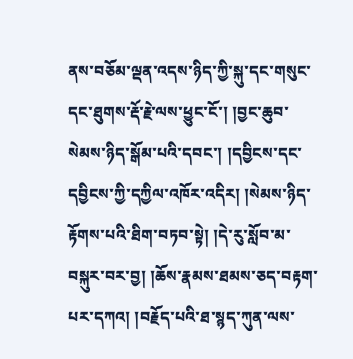ནས་བཅོམ་ལྡན་འདས་ཉིད་ཀྱི་སྐུ་དང་གསུང་དང་ཐུགས་རྡོ་རྗེ་ལས་ཕྱུང་ངོ་། །བྱང་ཆུབ་སེམས་ཉིད་སྒོམ་པའི་དབང་། །དབྱིངས་དང་དབྱིངས་ཀྱི་དཀྱིལ་འཁོར་འདིར། །སེམས་ཉིད་རྟོགས་པའི་ཐིག་བཏབ་སྟེ། །དེ་རུ་སློབ་མ་བསྐུར་བར་བྱ། །ཆོས་རྣམས་ཐམས་ཅད་བརྟག་པར་དཀའ། །བརྗོད་པའི་ཐ་སྙད་ཀུན་ལས་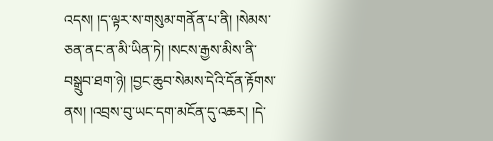འདས། །ད་ལྟར་ས་གསུམ་གནོན་པ་ནི། །སེམས་ཅན་ནང་ན་མི་ཡིན་ཏེ། །སངས་རྒྱས་མིས་ནི་བསྒྲུབ་ཐག་ཉེ། །བྱང་ཆུབ་སེམས་དེའི་དོན་རྟོགས་ནས། །འབྲས་བུ་ཡང་དག་མངོན་དུ་འཆར། །དེ་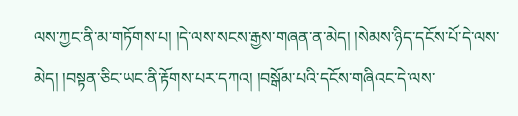ལས་ཀྱང་ནི་མ་གཏོགས་པ། །དེ་ལས་སངས་རྒྱས་གཞན་ན་མེད། །སེམས་ཉིད་དངོས་པོ་དེ་ལས་མེད། །བསྟན་ཅིང་ཡང་ནི་རྟོགས་པར་དཀའ། །བསྒོམ་པའི་དངོས་གཞིའང་དེ་ལས་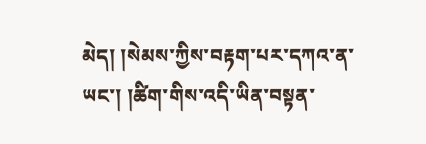མེད། །སེམས་ཀྱིས་བརྟག་པར་དཀའ་ན་ཡང་། །ཚིག་གིས་འདི་ཡིན་བསྟན་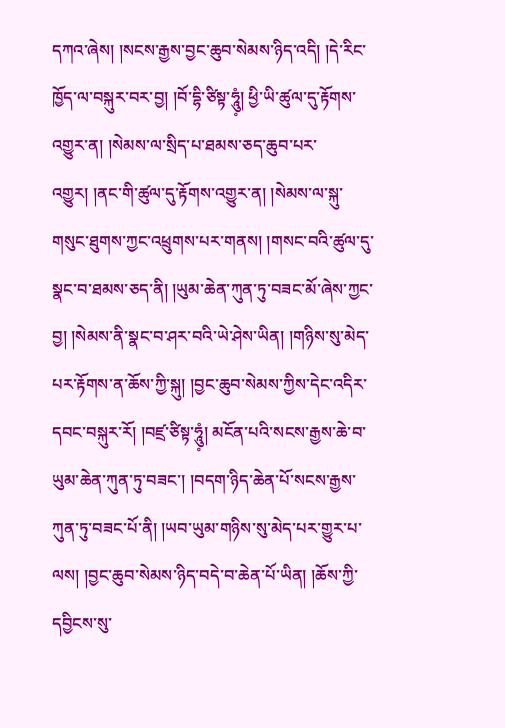དཀའ་ཞེས། །སངས་རྒྱས་བྱང་ཆུབ་སེམས་ཉིད་འདི། །དེ་རིང་ཁྱོད་ལ་བསྐུར་བར་བྱ། །བོ་དྷི་ཙིསྟ་ཧཱུཾ༷། ཕྱི་ཡི་ཚུལ་དུ་རྟོགས་འགྱུར་ན། །སེམས་ལ་སྲིད་པ་ཐམས་ཅད་ཆུབ་པར་འགྱུར། །ནང་གི་ཚུལ་དུ་རྟོགས་འགྱུར་ན། །སེམས་ལ་སྐུ་གསུང་ཐུགས་ཀྱང་འཕྲུགས་པར་གནས། །གསང་བའི་ཚུལ་དུ་སྣང་བ་ཐམས་ཅད་ནི། །ཡུམ་ཆེན་ཀུན་ཏུ་བཟང་མོ་ཞེས་ཀྱང་བྱ། །སེམས་ནི་སྣང་བ་ཤར་བའི་ཡེ་ཤེས་ཡིན། །གཉིས་སུ་མེད་པར་རྟོགས་ན་ཆོས་ཀྱི་སྐུ། །བྱང་ཆུབ་སེམས་ཀྱིས་དེང་འདིར་དབང་བསྐུར་རོ། །བཛྲ་ཙིསྟ་ཧཱུཾ༷། མངོན་པའི་སངས་རྒྱས་ཆེ་བ་ཡུམ་ཆེན་ཀུན་ཏུ་བཟང་། །བདག་ཉིད་ཆེན་པོ་སངས་རྒྱས་ཀུན་ཏུ་བཟང་པོ་ནི། །ཡབ་ཡུམ་གཉིས་སུ་མེད་པར་གྱུར་པ་ལས། །བྱང་ཆུབ་སེམས་ཉིད་བདེ་བ་ཆེན་པོ་ཡིན། །ཆོས་ཀྱི་དབྱིངས་སུ་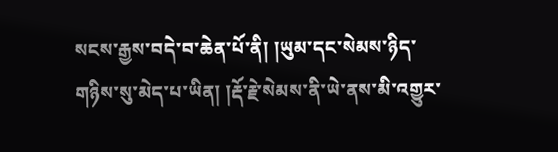སངས་རྒྱས་བདེ་བ་ཆེན་པོ་ནི། །ཡུམ་དང་སེམས་ཉིད་གཉིས་སུ་མེད་པ་ཡིན། །རྡོ་རྗེ་སེམས་ནི་ཡེ་ནས་མི་འགྱུར་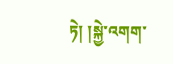ཏེ། །སྐྱེ་འགག་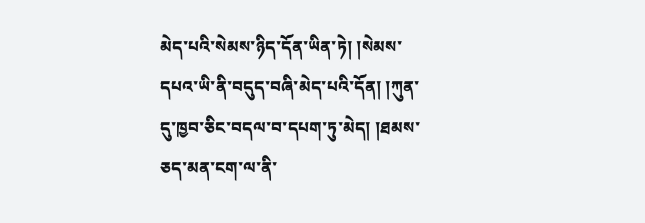མེད་པའི་སེམས་ཉིད་དོན་ཡིན་ཏེ། །སེམས་དཔའ་ཡི་ནི་བདུད་བཞི་མེད་པའི་དོན། །ཀུན་དུ་ཁྱབ་ཅིང་བདལ་བ་དཔག་ཏུ་མེད། །ཐམས་ཅད་མན་ངག་ལ་ནི་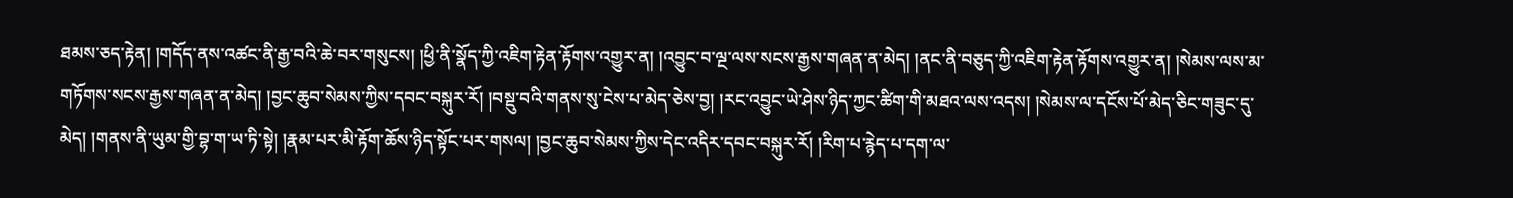ཐམས་ཅད་རྟེན། །གདོད་ནས་འཚང་ནི་རྒྱ་བའི་ཆེ་བར་གསུངས། །ཕྱི་ནི་སྣོད་ཀྱི་འཇིག་རྟེན་རྟོགས་འགྱུར་ན། །འབྱུང་བ་ལྔ་ལས་སངས་རྒྱས་གཞན་ན་མེད། །ནང་ནི་བཅུད་ཀྱི་འཇིག་རྟེན་རྟོགས་འགྱུར་ན། །སེམས་ལས་མ་གཏོགས་སངས་རྒྱས་གཞན་ན་མེད། །བྱང་ཆུབ་སེམས་ཀྱིས་དབང་བསྐུར་རོ། །བསྡུ་བའི་གནས་སུ་ངེས་པ་མེད་ཅེས་བྱ། །རང་འབྱུང་ཡེ་ཤེས་ཉིད་ཀྱང་ཚིག་གི་མཐའ་ལས་འདས། །སེམས་ལ་དངོས་པོ་མེད་ཅིང་གཟུང་དུ་མེད། །གནས་ནི་ཡུམ་གྱི་བྷ་ག་ཡ་ཏི་སྟེ། །རྣམ་པར་མི་རྟོག་ཆོས་ཉིད་སྟོང་པར་གསལ། །བྱང་ཆུབ་སེམས་ཀྱིས་དེང་འདིར་དབང་བསྐུར་རོ། །རིག་པ་རྙེད་པ་དག་ལ་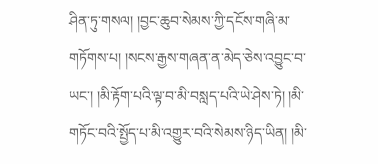ཤིན་ཏུ་གསལ། །བྱང་ཆུབ་སེམས་ཀྱི་དངོས་གཞི་མ་གཏོགས་པ། །སངས་རྒྱས་གཞན་ན་མེད་ཅེས་འབྱུང་བ་ཡང་། །མི་རྟོག་པའི་ལྟ་བ་མི་བསླད་པའི་ཡེ་ཤེས་ཏེ། །མི་གཏོང་བའི་སྤྱོད་པ་མི་འགྱུར་བའི་སེམས་ཉིད་ཡིན། །མི་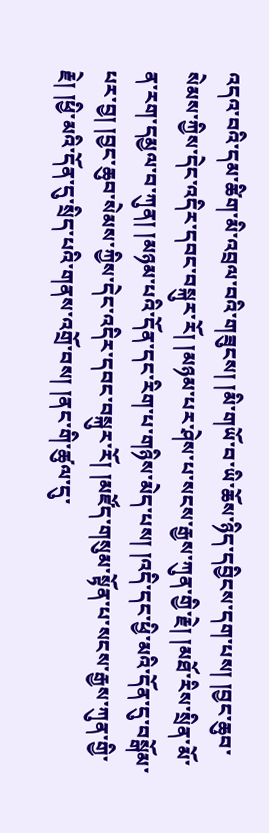འདའ་བའི་དམ་ཚིག་མི་འབྲལ་བའི་གཟུངས། །མི་གཡོ་བ་ཡི་ཆོས་ཉིད་དབྱིངས་དག་པས། །བྱང་ཆུབ་སེམས་ཀྱིས་དེང་འདིར་དབང་བསྐུར་རོ། །མཉམ་པར་ཤེས་པ་སངས་རྒྱས་ཀུན་གྱི་རྗེ། །མཐོ་རིས་སྲིན་མོ་ན་རག་དམྱལ་བ་ཀུན། །མཉམ་པའི་དོན་དང་རིག་པ་གཉིས་མེད་པས། །འདི་དང་ཕྱི་མའི་དོན་དུ་བསྒོམ་པར་བྱ། །བྱང་ཆུབ་སེམས་ཀྱིས་དེང་འདིར་དབང་བསྐུར་རོ། །མཛོད་གསུམ་སྟོན་པ་སངས་རྒྱས་ཀུན་གྱི་རྗེ། །ཕྱི་མའི་དོན་དུ་སྲིད་པའི་གནས་འགྲོ་བས། །ནང་གི་ཚུལ་དུ་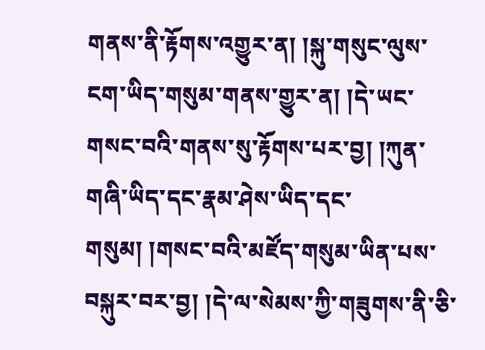གནས་ནི་རྟོགས་འགྱུར་ན། །སྐུ་གསུང་ལུས་ངག་ཡིད་གསུམ་གནས་གྱུར་ན། །དེ་ཡང་གསང་བའི་གནས་སུ་རྟོགས་པར་བྱ། །ཀུན་གཞི་ཡིད་དང་རྣམ་ཤེས་ཡིད་དང་གསུམ། །གསང་བའི་མཛོད་གསུམ་ཡིན་པས་བསྐུར་བར་བྱ། །དེ་ལ་སེམས་ཀྱི་གཟུགས་ནི་ཅི་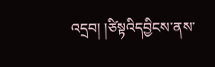འདྲབ། །ཙིསྟའིདབྱིངས་ནས་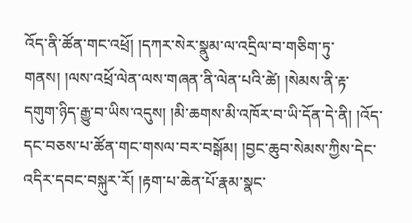འོད་ནི་ཚོན་གང་འཕྲོ། །དཀར་སེར་སྣུམ་ལ་འདྲིལ་བ་གཅིག་ཏུ་གནས། །ལས་འཕྲོ་ལེན་ལས་གཞན་ནི་ལེན་པའི་ཚེ། །སེམས་ནི་རྟ་དགུག་ཉིད་རྒྱུ་བ་ཡིས་འདུས། །མི་ཆགས་མི་འཁོར་བ་ཡི་དོན་དེ་ནི། །འོད་དང་བཅས་པ་ཚོན་གང་གསལ་བར་བསྒོམ། །བྱང་ཆུབ་སེམས་ཀྱིས་དེང་འདིར་དབང་བསྐུར་རོ། །རྟག་པ་ཆེན་པོ་རྣམ་སྣང་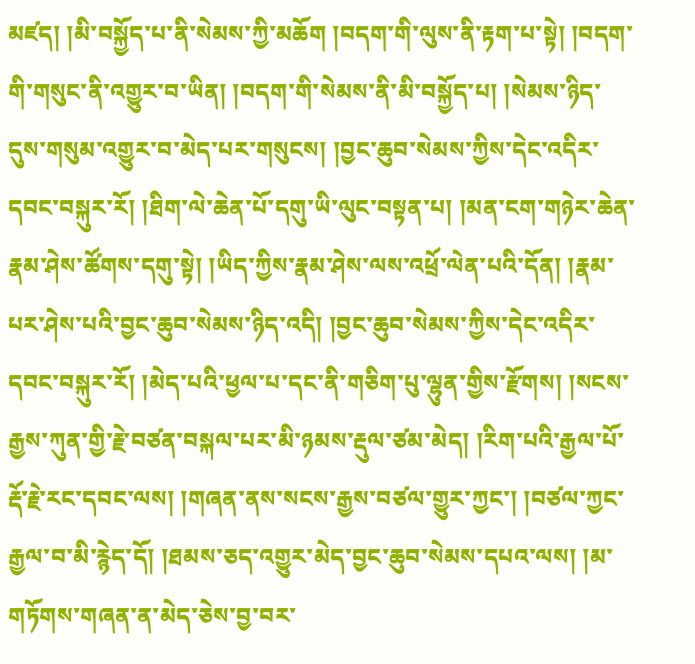མཛད། །མི་བསྐྱོད་པ་ནི་སེམས་ཀྱི་མཆོག །བདག་གི་ལུས་ནི་རྟག་པ་སྟེ། །བདག་གི་གསུང་ནི་འགྱུར་བ་ཡིན། །བདག་གི་སེམས་ནི་མི་བསྐྱོད་པ། །སེམས་ཉིད་དུས་གསུམ་འགྱུར་བ་མེད་པར་གསུངས། །བྱང་ཆུབ་སེམས་ཀྱིས་དེང་འདིར་དབང་བསྐུར་རོ། །ཐིག་ལེ་ཆེན་པོ་དགུ་ཡི་ལུང་བསྟན་པ། །མན་ངག་གཉེར་ཆེན་རྣམ་ཤེས་ཚོགས་དགུ་སྟེ། །ཡིད་ཀྱིས་རྣམ་ཤེས་ལས་འཕྲོ་ལེན་པའི་དོན། །རྣམ་པར་ཤེས་པའི་བྱང་ཆུབ་སེམས་ཉིད་འདི། །བྱང་ཆུབ་སེམས་ཀྱིས་དེང་འདིར་དབང་བསྐུར་རོ། །མེད་པའི་ཕྱལ་པ་དང་ནི་གཅིག་པུ་ལྷུན་གྱིས་རྫོགས། །སངས་རྒྱས་ཀུན་གྱི་རྗེ་བཙན་བསྐལ་པར་མི་ཉམས་རྡུལ་ཙམ་མེད། །རིག་པའི་རྒྱལ་པོ་རྡོ་རྗེ་རང་དབང་ལས། །གཞན་ནས་སངས་རྒྱས་བཙལ་གྱུར་ཀྱང་། །བཙལ་ཀྱང་རྒྱལ་བ་མི་རྙེད་དོ། །ཐམས་ཅད་འགྱུར་མེད་བྱང་ཆུབ་སེམས་དཔའ་ལས། །མ་གཏོགས་གཞན་ན་མེད་ཅེས་བྱ་བར་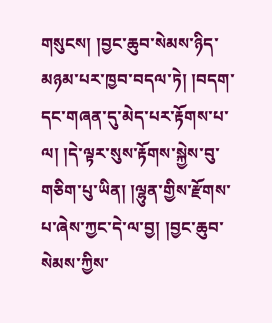གསུངས། །བྱང་ཆུབ་སེམས་ཉིད་མཉམ་པར་ཁྱབ་བདལ་ཏེ། །བདག་དང་གཞན་དུ་མེད་པར་རྟོགས་པ་ལ། །དེ་ལྟར་སུས་རྟོགས་སྐྱེས་བུ་གཅིག་པུ་ཡིན། །ལྷུན་གྱིས་རྫོགས་པ་ཞེས་ཀྱང་དེ་ལ་བྱ། །བྱང་ཆུབ་སེམས་ཀྱིས་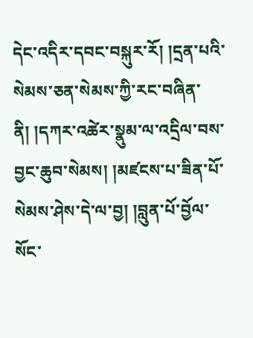དེང་འདིར་དབང་བསྐུར་རོ། །དྲན་པའི་སེམས་ཅན་སེམས་ཀྱི་རང་བཞིན་ནི། །དཀར་འཚེར་སྣུམ་ལ་འདྲིལ་བས་བྱང་ཆུབ་སེམས། །མཛངས་པ་ཟིན་པོ་སེམས་ཤེས་དེ་ལ་བྱ། །བླུན་པོ་བྱོལ་སོང་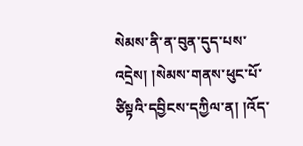སེམས་ནི་ན་བུན་དུད་པས་འདྲེས། །སེམས་གནས་ཕུང་པོ་ཙིསྟའི་དབྱིངས་དཀྱིལ་ན། །འོད་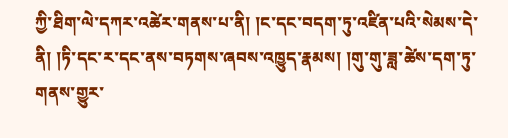ཀྱི་ཐིག་ལེ་དཀར་འཚེར་གནས་པ་ནི། །ང་དང་བདག་ཏུ་འཛིན་པའི་སེམས་དེ་ནི། །ཏི་དང་ར་དང་ནས་བཏགས་ཞབས་འཁྱུད་རྣམས། །གུ་གུ་ཟླ་ཚེས་དག་ཏུ་གནས་གྱུར་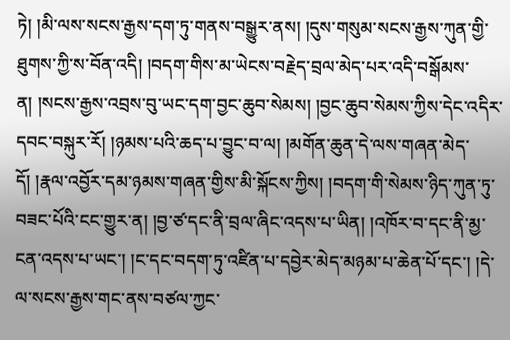ཏེ། །མི་ལས་སངས་རྒྱས་དག་ཏུ་གནས་བསྒྱུར་ནས། །དུས་གསུམ་སངས་རྒྱས་ཀུན་གྱི་ཐུགས་ཀྱི་ས་བོན་འདི། །བདག་གིས་མ་ཡེངས་བརྗེད་བྲལ་མེད་པར་འདི་བསྒོམས་ན། །སངས་རྒྱས་འབྲས་བུ་ཡང་དག་བྱང་ཆུབ་སེམས། །བྱང་ཆུབ་སེམས་ཀྱིས་དེང་འདིར་དབང་བསྐུར་རོ། །ཉམས་པའི་ཆད་པ་བྱུང་བ་ལ། །མགོན་ཆུན་དེ་ལས་གཞན་མེད་དོ། །རྣལ་འབྱོར་དམ་ཉམས་གཞན་གྱིས་མི་སྐོངས་ཀྱིས། །བདག་གི་སེམས་ཉིད་ཀུན་ཏུ་བཟང་པོའི་ངང་གྱུར་ན། །བྱ་ཙ་དང་ནི་བྲལ་ཞིང་འདས་པ་ཡིན། །འཁོར་བ་དང་ནི་མྱ་ངན་འདས་པ་ཡང་། །ང་དང་བདག་ཏུ་འཛིན་པ་དབྱེར་མེད་མཉམ་པ་ཆེན་པོ་དང་། །དེ་ལ་སངས་རྒྱས་གང་ནས་བཙལ་ཀྱང་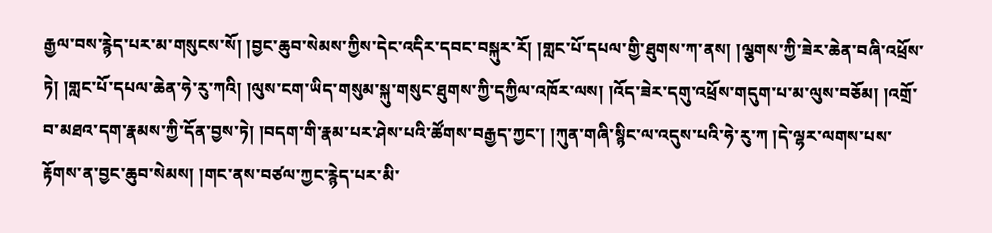རྒྱལ་བས་རྙེད་པར་མ་གསུངས་སོ། །བྱང་ཆུབ་སེམས་ཀྱིས་དེང་འདིར་དབང་བསྐུར་རོ། །གླང་པོ་དཔལ་གྱི་ཐུགས་ཀ་ནས། །ལྕགས་ཀྱི་ཟེར་ཆེན་བཞི་འཕྲོས་ཏེ། །གླང་པོ་དཔལ་ཆེན་ཧེ་རུ་ཀའི། །ལུས་ངག་ཡིད་གསུམ་སྐུ་གསུང་ཐུགས་ཀྱི་དཀྱིལ་འཁོར་ལས། །འོད་ཟེར་དགུ་འཕྲོས་གདུག་པ་མ་ལུས་བཅོམ། །འགྲོ་བ་མཐའ་དག་རྣམས་ཀྱི་དོན་བྱས་ཏེ། །བདག་གི་རྣམ་པར་ཤེས་པའི་ཚོགས་བརྒྱད་ཀྱང་། །ཀུན་གཞི་སྙིང་ལ་འདུས་པའི་ཧེ་རུ་ཀ །དེ་ལྷར་ལགས་པས་རྟོགས་ན་བྱང་ཆུབ་སེམས། །གང་ནས་བཙལ་ཀྱང་རྙེད་པར་མི་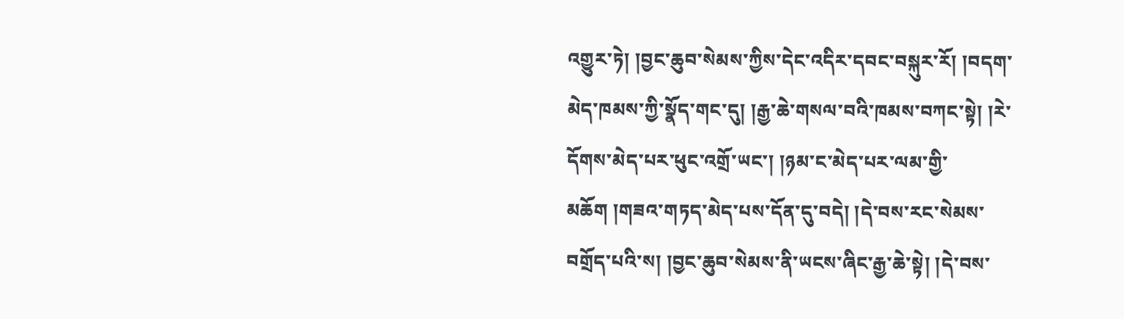འགྱུར་ཏེ། །བྱང་ཆུབ་སེམས་ཀྱིས་དེང་འདིར་དབང་བསྐུར་རོ། །བདག་མེད་ཁམས་ཀྱི་སྣོད་གང་དུ། །རྒྱ་ཆེ་གསལ་བའི་ཁམས་བཀང་སྟེ། །རེ་དོགས་མེད་པར་ཕུང་འགྲོ་ཡང་། །ཉམ་ང་མེད་པར་ལམ་གྱི་མཆོག །གཟའ་གཏད་མེད་པས་དོན་དུ་བདེ། །དེ་བས་རང་སེམས་བགྲོད་པའི་ས། །བྱང་ཆུབ་སེམས་ནི་ཡངས་ཞིང་རྒྱ་ཆེ་སྟེ། །དེ་བས་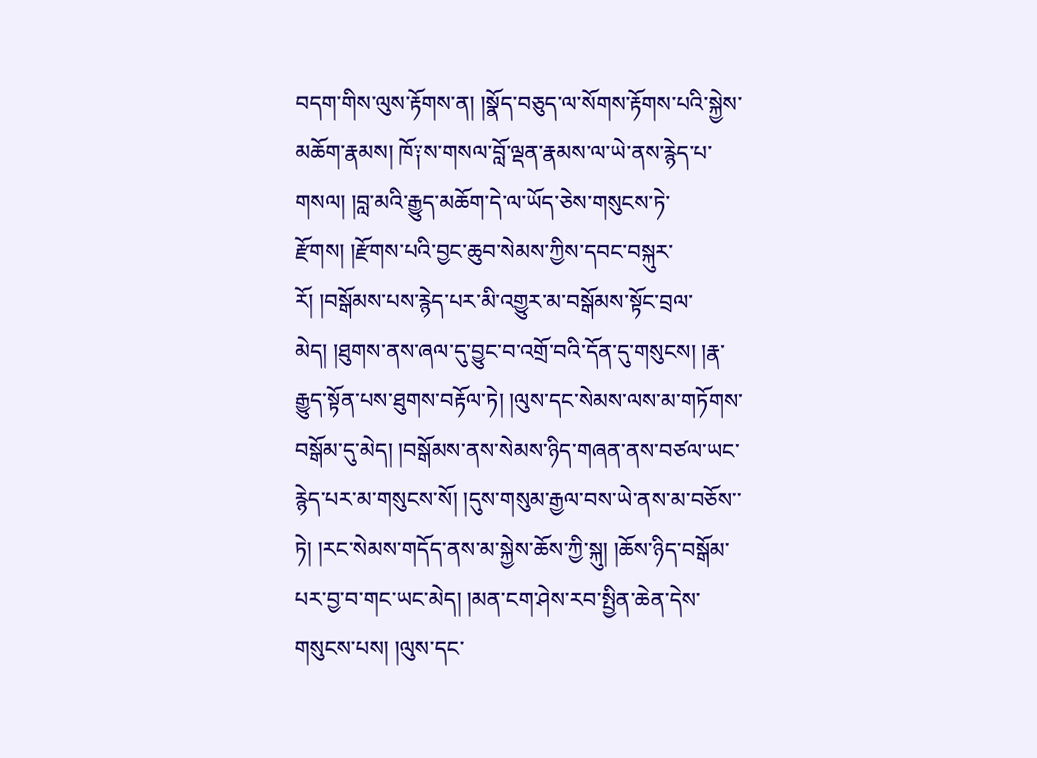བདག་གིས་ལུས་རྟོགས་ན། །སྣོད་བཅུད་ལ་སོགས་རྟོགས་པའི་སྐྱེས་མཆོག་རྣམས། ཁོ༑ས་གསལ་བློ་ལྡན་རྣམས་ལ་ཡེ་ནས་རྙེད་པ་གསལ། །བླ་མའི་རྒྱུད་མཆོག་དེ་ལ་ཡོད་ཅེས་གསུངས་ཏེ་རྫོགས། །རྫོགས་པའི་བྱང་ཆུབ་སེམས་ཀྱིས་དབང་བསྐུར་རོ། །བསྒོམས་པས་རྙེད་པར་མི་འགྱུར་མ་བསྒོམས་སྟོང་བྲལ་མེད། །ཐུགས་ནས་ཞལ་དུ་བྱུང་བ་འགྲོ་བའི་དོན་དུ་གསུངས། །རྣ་རྒྱུད་སྟོན་པས་ཐུགས་བརྟོལ་ཏེ། །ལུས་དང་སེམས་ལས་མ་གཏོགས་བསྒོམ་དུ་མེད། །བསྒོམས་ནས་སེམས་ཉིད་གཞན་ནས་བཙལ་ཡང་རྙེད་པར་མ་གསུངས་སོ། །དུས་གསུམ་རྒྱལ་བས་ཡེ་ནས་མ་བཅོས་་ཏེ། །རང་སེམས་གདོད་ནས་མ་སྐྱེས་ཆོས་ཀྱི་སྐུ། །ཆོས་ཉིད་བསྒོམ་པར་བྱ་བ་གང་ཡང་མེད། །མན་ངག་ཤེས་རབ་སྤྱིན་ཆེན་དེས་གསུངས་པས། །ལུས་དང་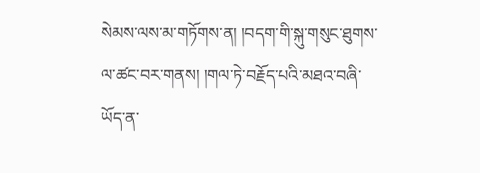སེམས་ལས་མ་གཏོགས་ན། །བདག་གི་སྐུ་གསུང་ཐུགས་ལ་ཚང་བར་གནས། །གལ་ཏེ་བརྗོད་པའི་མཐའ་བཞི་ཡོད་ན་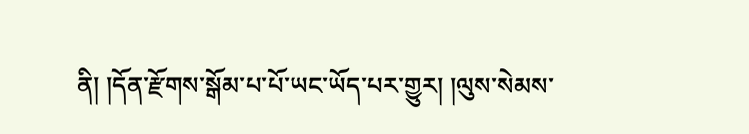ནི། །དོན་རྫོགས་སྒོམ་པ་པོ་ཡང་ཡོད་པར་གྱུར། །ལུས་སེམས་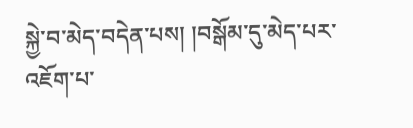སྐྱེ་བ་མེད་བདེན་པས། །བསྒོམ་དུ་མེད་པར་འཇོག་པ་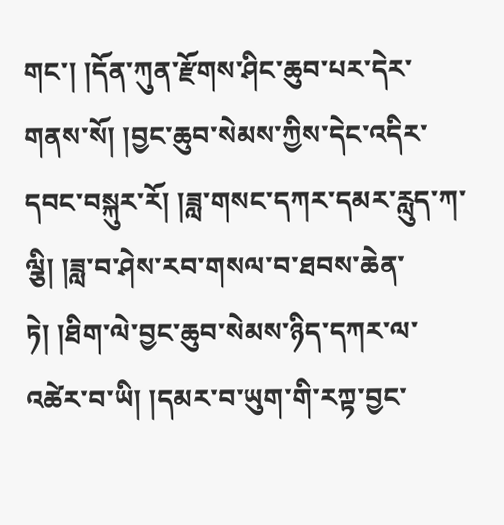གང་། །དོན་ཀུན་རྫོགས་ཤིང་ཆུབ་པར་དེར་གནས་སོ། །བྱང་ཆུབ་སེམས་ཀྱིས་དེང་འདིར་དབང་བསྐུར་རོ། །ཟླ་གསང་དཀར་དམར་རླུད་ཀ་ལྕི། །ཟླ་བ་ཤེས་རབ་གསལ་བ་ཐབས་ཆེན་ཏེ། །ཐིག་ལེ་བྱང་ཆུབ་སེམས་ཉིད་དཀར་ལ་འཚེར་བ་ཡི། །དམར་བ་ཡུག་གི་རཀྟ་བྱང་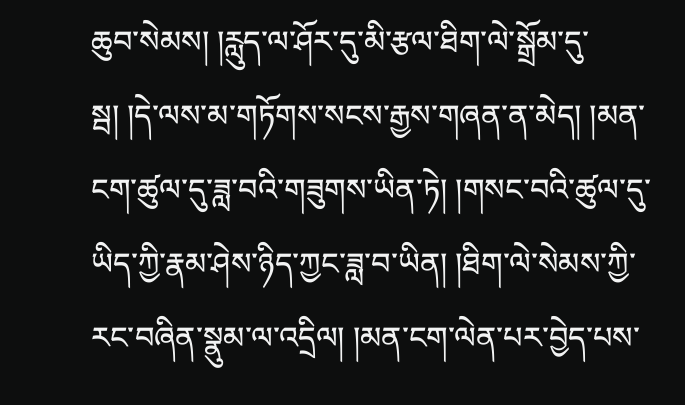ཆུབ་སེམས། །རླུད་ལ་ཤོར་དུ་མི་རྩལ་ཐིག་ལེ་སྒྲོམ་དུ་སྦ། །དེ་ལས་མ་གཏོགས་སངས་རྒྱས་གཞན་ན་མེད། །མན་ངག་ཚུལ་དུ་ཟླ་བའི་གཟུགས་ཡིན་ཏེ། །གསང་བའི་ཚུལ་དུ་ཡིད་ཀྱི་རྣམ་ཤེས་ཉིད་ཀྱང་ཟླ་བ་ཡིན། །ཐིག་ལེ་སེམས་ཀྱི་རང་བཞིན་སྣུམ་ལ་འདྲིལ། །མན་ངག་ལེན་པར་བྱེད་པས་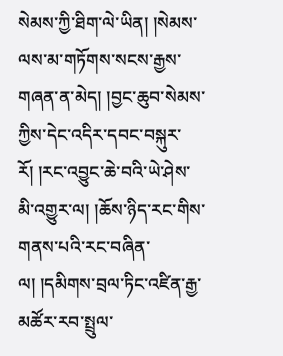སེམས་ཀྱི་ཐིག་ལེ་ཡིན། །སེམས་ལས་མ་གཏོགས་སངས་རྒྱས་གཞན་ན་མེད། །བྱང་ཆུབ་སེམས་ཀྱིས་དེང་འདིར་དབང་བསྐུར་རོ། །རང་འབྱུང་ཆེ་བའི་ཡེ་ཤེས་མི་འགྱུར་ལ། །ཆོས་ཉིད་རང་གིས་གནས་པའི་རང་བཞིན་ལ། །དམིགས་བྲལ་ཏིང་འཛིན་རྒྱ་མཚོར་རབ་སྤྲུལ་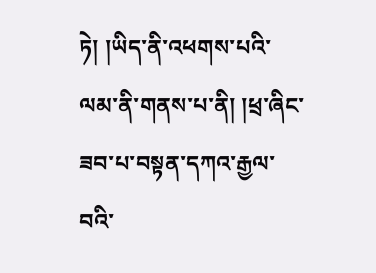ཏེ། །ཡིད་ནི་འཕགས་པའི་ལམ་ནི་གནས་པ་ནི། །ཕྲ་ཞིང་ཟབ་པ་བསྟན་དཀའ་རྒྱལ་བའི་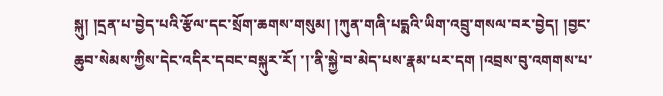སྐུ། །དྲན་པ་བྱེད་པའི་རྩོལ་དང་སྲོག་ཆགས་གསུམ། །ཀུན་གཞི་པདྨའི་ཡིག་འབྲུ་གསལ་བར་བྱེད། །བྱང་ཆུབ་སེམས་ཀྱིས་དེང་འདིར་དབང་བསྐུར་རོ། ་།་ནི་སྐྱེ་བ་མེད་པས་རྣམ་པར་དག །འབྲས་བུ་འགགས་པ་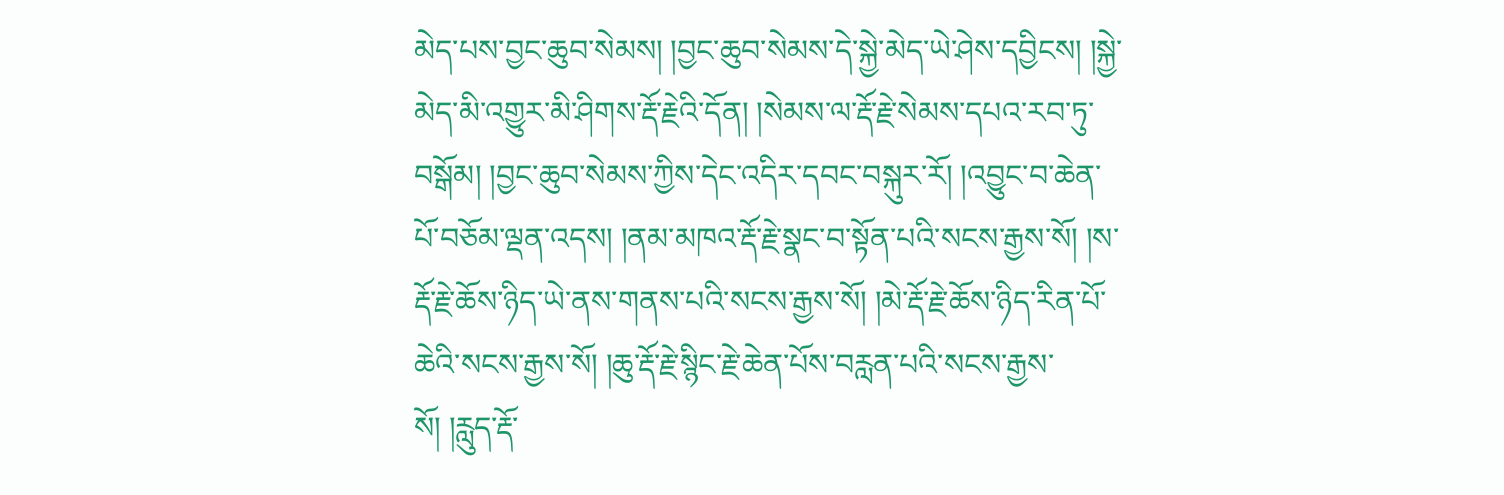མེད་པས་བྱང་ཆུབ་སེམས། །བྱང་ཆུབ་སེམས་དེ་སྐྱེ་མེད་ཡེ་ཤེས་དབྱིངས། །སྐྱེ་མེད་མི་འགྱུར་མི་ཤིགས་རྡོ་རྗེའི་དོན། །སེམས་ལ་རྡོ་རྗེ་སེམས་དཔའ་རབ་ཏུ་བསྒོམ། །བྱང་ཆུབ་སེམས་ཀྱིས་དེང་འདིར་དབང་བསྐུར་རོ། །འབྱུང་བ་ཆེན་པོ་བཅོམ་ལྡན་འདས། །ནམ་མཁའ་རྡོ་རྗེ་སྣང་བ་སྟོན་པའི་སངས་རྒྱས་སོ། །ས་རྡོ་རྗེ་ཆོས་ཉིད་ཡེ་ནས་གནས་པའི་སངས་རྒྱས་སོ། །མེ་རྡོ་རྗེ་ཆོས་ཉིད་རིན་པོ་ཆེའི་སངས་རྒྱས་སོ། །ཆུ་རྡོ་རྗེ་སྙིང་རྗེ་ཆེན་པོས་བརླན་པའི་སངས་རྒྱས་སོ། །རླུད་རྡོ་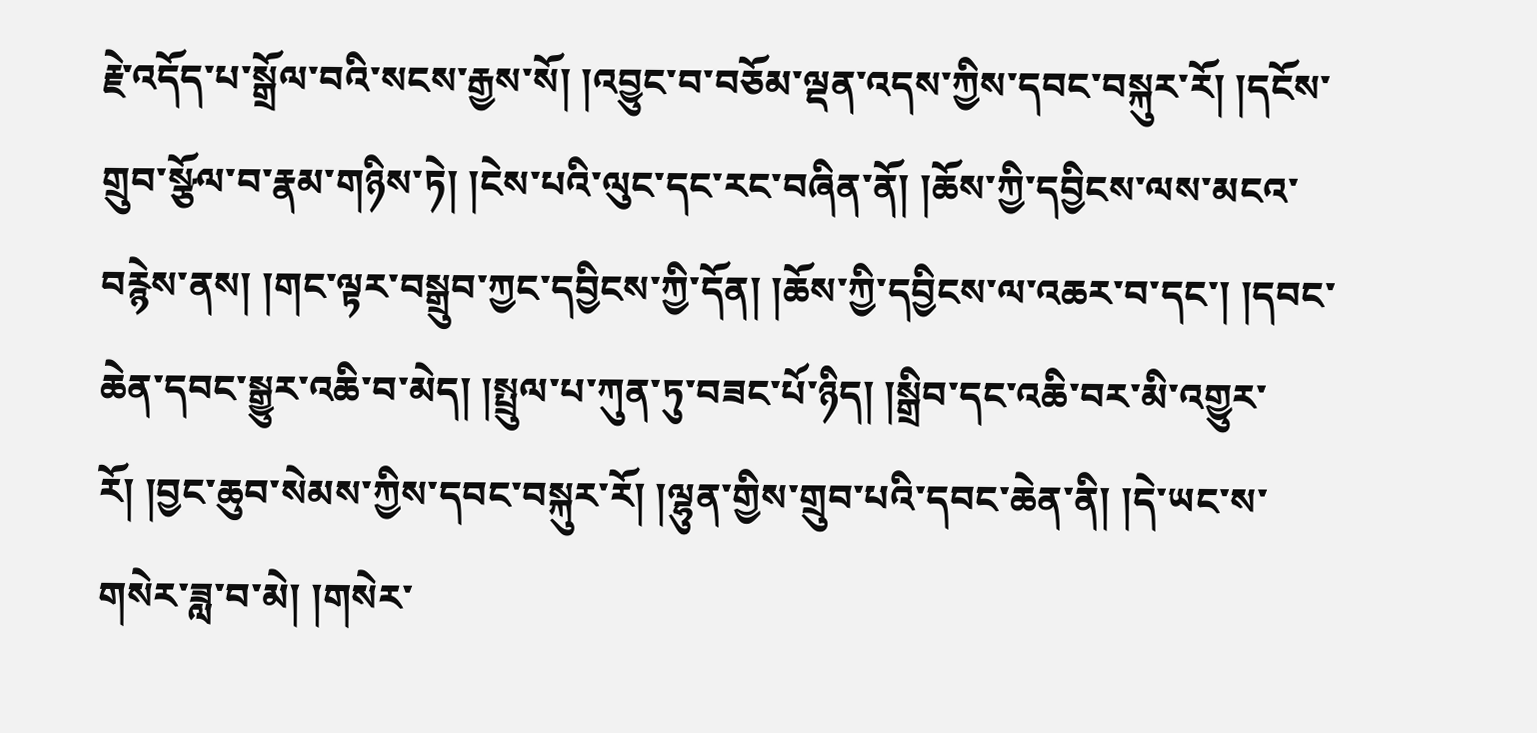རྗེ་འདོད་པ་སྒྲོལ་བའི་སངས་རྒྱས་སོ། །འབྱུང་བ་བཅོམ་ལྡན་འདས་ཀྱིས་དབང་བསྐུར་རོ། །དངོས་གྲུབ་སྩོལ་བ་རྣམ་གཉིས་ཏེ། །ངེས་པའི་ལུང་དང་རང་བཞིན་ནོ། །ཆོས་ཀྱི་དབྱིངས་ལས་མངའ་བརྙེས་ནས། །གང་ལྟར་བསྒྲུབ་ཀྱང་དབྱིངས་ཀྱི་དོན། །ཆོས་ཀྱི་དབྱིངས་ལ་འཆར་བ་དང་། །དབང་ཆེན་དབང་སྒྱུར་འཆི་བ་མེད། །སྤྲུལ་པ་ཀུན་ཏུ་བཟང་པོ་ཉིད། །སྒྲིབ་དང་འཆི་བར་མི་འགྱུར་རོ། །བྱང་ཆུབ་སེམས་ཀྱིས་དབང་བསྐུར་རོ། །ལྷུན་གྱིས་གྲུབ་པའི་དབང་ཆེན་ནི། །དེ་ཡང་ས་གསེར་ཟླ་བ་མེ། །གསེར་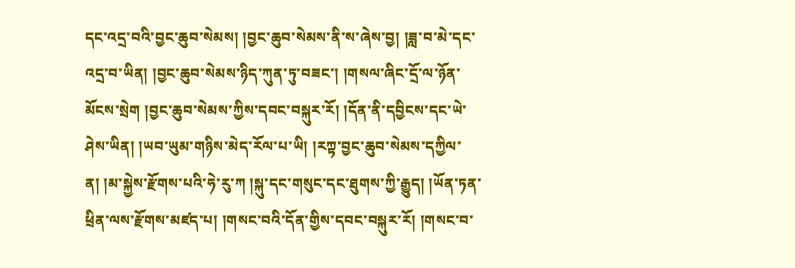དང་འདྲ་བའི་བྱང་ཆུབ་སེམས། །བྱང་ཆུབ་སེམས་ནི་ས་ཞེས་བྱ། །ཟླ་བ་མེ་དང་འདྲ་བ་ཡིན། །བྱང་ཆུབ་སེམས་ཉིད་ཀུན་ཏུ་བཟང་། །གསལ་ཞིང་དྲོ་ལ་ཉོན་མོངས་སྲེག །བྱང་ཆུབ་སེམས་ཀྱིས་དབང་བསྐུར་རོ། །དོན་ནི་དབྱིངས་དང་ཡེ་ཤེས་ཡིན། །ཡབ་ཡུམ་གཉིས་མེད་རོལ་པ་ཡི། །རཀྟ་བྱང་ཆུབ་སེམས་དཀྱིལ་ན། །མ་སྐྱེས་རྫོགས་པའི་ཧེ་རུ་ཀ །སྐུ་དང་གསུང་དང་ཐུགས་ཀྱི་རྒྱུད། །ཡོན་ཏན་ཕྲིན་ལས་རྫོགས་མཛད་པ། །གསང་བའི་དོན་གྱིས་དབང་བསྐུར་རོ། །གསང་བ་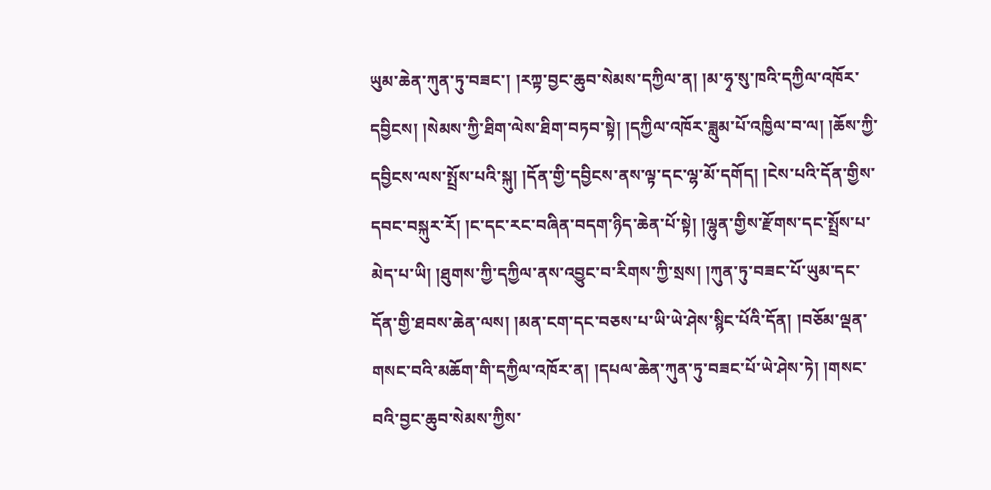ཡུམ་ཆེན་ཀུན་ཏུ་བཟང་། །རཀྟ་བྱང་ཆུབ་སེམས་དཀྱིལ་ན། །མ་ཧྭ་སུ་ཁའི་དཀྱིལ་འཁོར་དབྱིངས། །སེམས་ཀྱི་ཐིག་ལེས་ཐིག་བཏབ་སྟེ། །དཀྱིལ་འཁོར་ཟླུམ་པོ་འཁྱིལ་བ་ལ། །ཆོས་ཀྱི་དབྱིངས་ལས་སྤྲོས་པའི་སྐུ། །དོན་གྱི་དབྱིངས་ནས་ལྟ་དང་ལྷ་མོ་དགོད། །ངེས་པའི་དོན་གྱིས་དབང་བསྐུར་རོ། །ང་དང་རང་བཞིན་བདག་ཉིད་ཆེན་པོ་སྟེ། །ལྷུན་གྱིས་རྫོགས་དང་སྤྲོས་པ་མེད་པ་ཡི། །ཐུགས་ཀྱི་དཀྱིལ་ནས་འབྱུང་བ་རིགས་ཀྱི་སྲས། །ཀུན་ཏུ་བཟང་པོ་ཡུམ་དང་དོན་གྱི་ཐབས་ཆེན་ལས། །མན་ངག་དང་བཅས་པ་ཡི་ཡེ་ཤེས་སྙིང་པོའི་དོན། །བཅོམ་ལྡན་གསང་བའི་མཆོག་གི་དཀྱིལ་འཁོར་ན། །དཔལ་ཆེན་ཀུན་ཏུ་བཟང་པོ་ཡེ་ཤེས་ཏེ། །གསང་བའི་བྱང་ཆུབ་སེམས་ཀྱིས་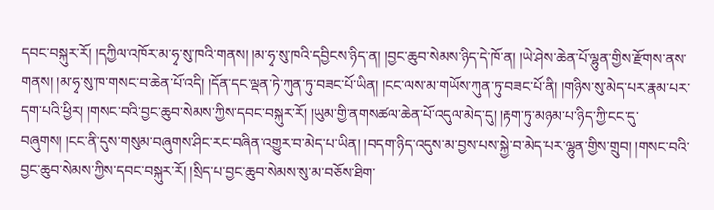དབང་བསྐུར་རོ། །དཀྱིལ་འཁོར་མ་ཧྭ་སུ་ཁའི་གནས། །མ་ཧྭ་སུ་ཁའི་དབྱིངས་ཉིད་ན། །བྱང་ཆུབ་སེམས་ཉིད་དེ་ཁོ་ན། །ཡེ་ཤེས་ཆེན་པོ་ལྷུན་གྱིས་རྫོགས་ནས་གནས། །མ་ཧྭ་སུ་ཁ་གསང་བ་ཆེན་པོ་འདི། །དོན་དང་ལྡན་ཏེ་ཀུན་ཏུ་བཟང་པོ་ཡིན། །ངང་ལས་མ་གཡོས་ཀུན་ཏུ་བཟང་པོ་ནི། །གཉིས་སུ་མེད་པར་རྣམ་པར་དག་པའི་ཕྱིར། །གསང་བའི་བྱང་ཆུབ་སེམས་ཀྱིས་དབང་བསྐུར་རོ། །ཡུམ་གྱི་ནགསཚལ་ཆེན་པོ་འདུལ་མེད་དུ། །རྟག་ཏུ་མཉམ་པ་ཉིད་ཀྱི་ངང་དུ་བཞུགས། །ངང་ནི་དུས་གསུམ་བཞུགས་ཤིང་རང་བཞིན་འགྱུར་བ་མེད་པ་ཡིན། །བདག་ཉིད་འདུས་མ་བྱས་པས་སྐྱེ་བ་མེད་པར་ལྷུན་གྱིས་གྲུབ། །གསང་བའི་བྱང་ཆུབ་སེམས་ཀྱིས་དབང་བསྐུར་རོ། །སྲིད་པ་བྱང་ཆུབ་སེམས་སུ་མ་བཅོས་ཐིག་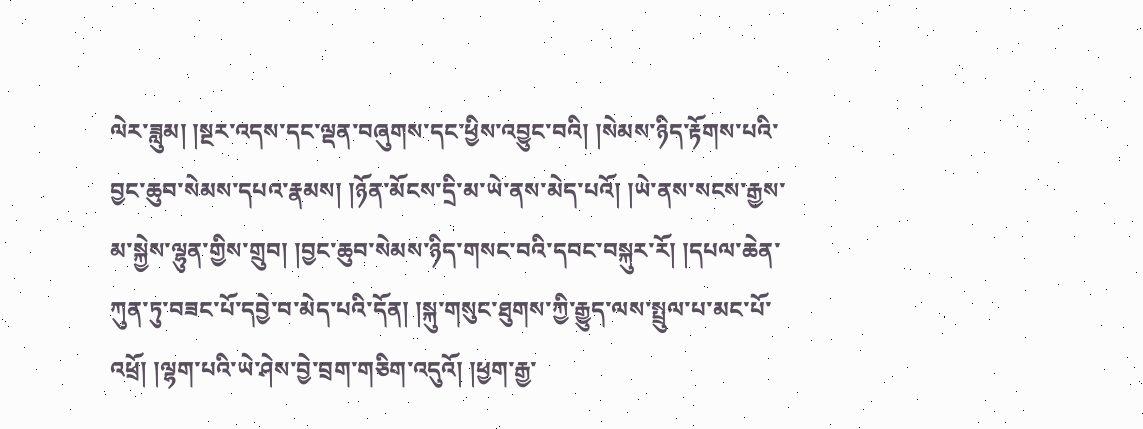ལེར་ཟླུམ། །སྔར་འདས་དང་ལྡན་བཞུགས་དང་ཕྱིས་འབྱུང་བའི། །སེམས་ཉིད་རྟོགས་པའི་བྱང་ཆུབ་སེམས་དཔའ་རྣམས། །ཉོན་མོངས་དྲི་མ་ཡེ་ནས་མེད་པའོ། །ཡེ་ནས་སངས་རྒྱས་མ་སྐྱེས་ལྷུན་གྱིས་གྲུབ། །བྱང་ཆུབ་སེམས་ཉིད་གསང་བའི་དབང་བསྐུར་རོ། །དཔལ་ཆེན་ཀུན་ཏུ་བཟང་པོ་དབྱེ་བ་མེད་པའི་དོན། །སྐུ་གསུང་ཐུགས་ཀྱི་རྒྱུད་ལས་སྤྲུལ་པ་མང་པོ་འཕྲོ། །ལྷག་པའི་ཡེ་ཤེས་བྱེ་བྲག་གཅིག་འདུའོ། །ཕྱག་རྒྱ་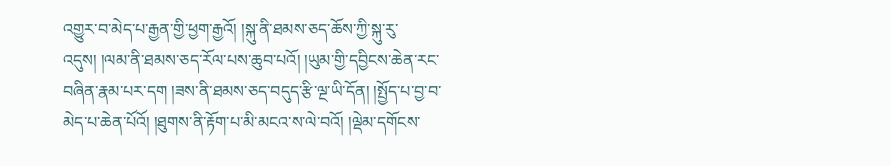འགྱུར་བ་མེད་པ་རྒྱན་གྱི་ཕྱག་རྒྱའོ། །སྐུ་ནི་ཐམས་ཅད་ཆོས་ཀྱི་སྐུ་རུ་འདུས། །ལམ་ནི་ཐམས་ཅད་རོལ་པས་ཆུབ་པའོ། །ཡུམ་གྱི་དབྱིངས་ཆེན་རང་བཞིན་རྣམ་པར་དག །ཟས་ནི་ཐམས་ཅད་བདུད་རྩི་ལྔ་ཡི་དོན། །སྤྱོད་པ་བྱ་བ་མེད་པ་ཆེན་པོའོ། །ཐུགས་ནི་རྟོག་པ་མི་མངའ་ས་ལེ་བའོ། །ལྡེམ་དགོངས་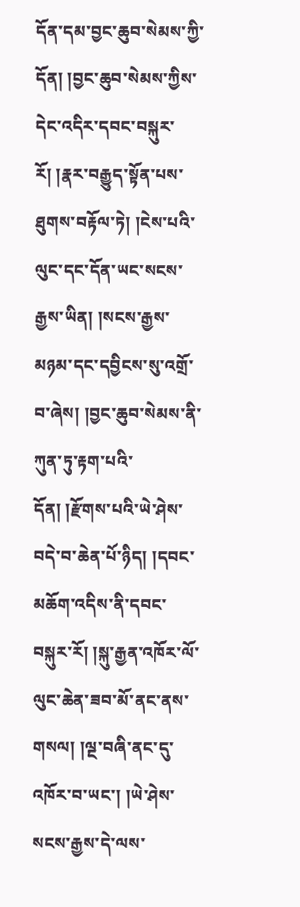དོན་དམ་བྱང་ཆུབ་སེམས་ཀྱི་དོན། །བྱང་ཆུབ་སེམས་ཀྱིས་དེང་འདིར་དབང་བསྐུར་རོ། །རྣར་བརྒྱུད་སྟོན་པས་ཐུགས་བརྟོལ་ཏེ། །ངེས་པའི་ལུང་དང་དོན་ཡང་སངས་རྒྱས་ཡིན། །སངས་རྒྱས་མཉམ་དང་དབྱིངས་སུ་འགྲོ་བ་ཞེས། །བྱང་ཆུབ་སེམས་ནི་ཀུན་ཏུ་རྟག་པའི་དོན། །རྫོགས་པའི་ཡེ་ཤེས་བདེ་བ་ཆེན་པོ་ཉིད། །དབང་མཆོག་འདིས་ནི་དབང་བསྐུར་རོ། །སྐུ་རྒྱན་འཁོར་ལོ་ལུང་ཆེན་ཟབ་མོ་ནང་ནས་གསལ། །ལྔ་བཞི་ནང་དུ་འཁོར་བ་ཡང་། །ཡེ་ཤེས་སངས་རྒྱས་དེ་ལས་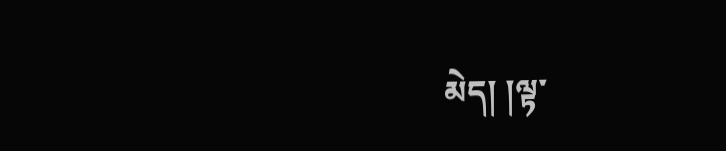མེད། །ལྟ་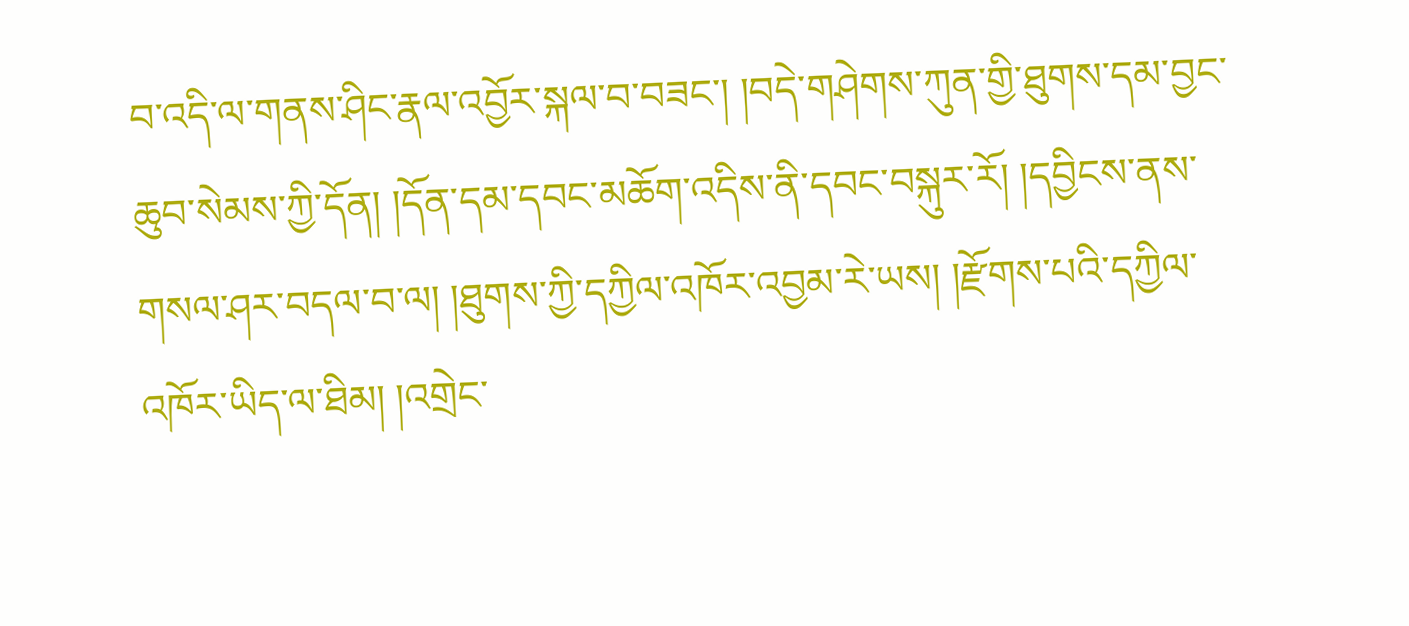བ་འདི་ལ་གནས་ཤིང་རྣལ་འབྱོར་སྐལ་བ་བཟང་། །བདེ་གཤེགས་ཀུན་གྱི་ཐུགས་དམ་བྱང་ཆུབ་སེམས་ཀྱི་དོན། །དོན་དམ་དབང་མཆོག་འདིས་ནི་དབང་བསྐུར་རོ། །དབྱིངས་ནས་གསལ་ཤར་བདལ་བ་ལ། །ཐུགས་ཀྱི་དཀྱིལ་འཁོར་འབྱམ་རེ་ཡས། །རྫོགས་པའི་དཀྱིལ་འཁོར་ཡིད་ལ་ཐིམ། །འགྲེང་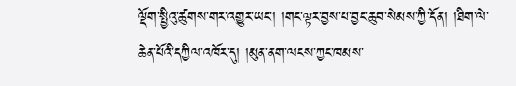ལྡོག་སྤྱིའུ་ཚུགས་གར་འགྱུར་ཡང་། །གང་ལྟར་བྱས་པ་བྱང་ཆུབ་སེམས་ཀྱི་དོན། །ཐིག་ལེ་ཆེན་པོའི་དཀྱིལ་འཁོར་དུ། །མུན་ནག་ལངས་ཀྱང་ཁམས་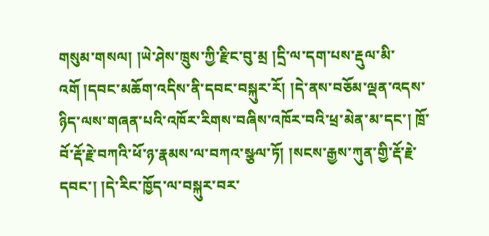གསུམ་གསལ། །ཡེ་ཤེས་ཁྲུས་ཀྱི་རྫིང་བུ་མྲ །དྲི་ལ་དག་པས་རྡུལ་མི་འགོ །དབང་མཆོག་འདིས་ནི་དབང་བསྐུར་རོ། །དེ་ནས་བཅོམ་ལྡན་འདས་ཉིད་ལས་གཞན་པའི་འཁོར་རིགས་བཞིས་འཁོར་བའི་ཕྲ་མེན་མ་དང་། ཁྲོ་བོ་རྡོ་རྗེ་བཀའི་ཕོ་ཉ་རྣམས་ལ་བཀའ་སྩལ་ཏོ། །སངས་རྒྱས་ཀུན་གྱི་རྡོ་རྗེ་དབང་། །དེ་རིང་ཁྱོད་ལ་བསྐུར་བར་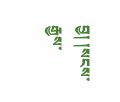བྱ། །སངས་རྒྱས་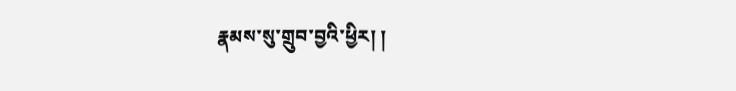རྣམས་སུ་གྲུབ་བྱའི་ཕྱིར། །